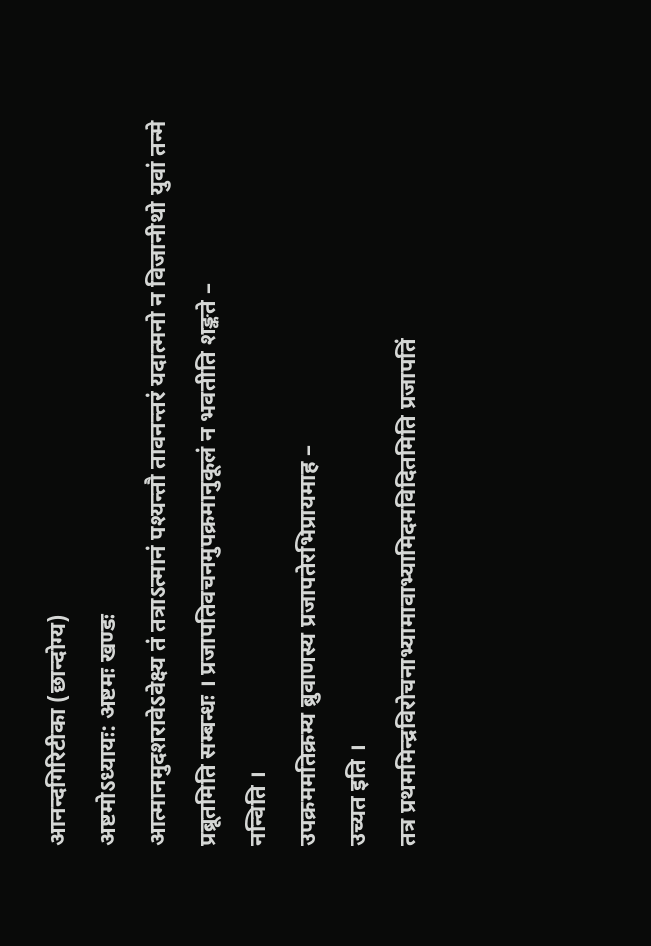आनन्दगिरिटीका (छान्दोग्य)
अष्टमोऽध्यायः: अष्टमः खण्डः
आत्मानमुदशरावेऽवेक्ष्य तं तत्राऽत्मानं पश्यन्तौ तावनन्तरं यदात्मनो न विजानीथो युवां तन्मे प्रब्रूतमिति सम्बन्धः । प्रजापतिवचनमुपक्रमानुकूलं न भवतीति शङ्कते –
नन्विति ।
उपक्रममतिक्रम्य ब्रुवाणस्य प्रजापतेरभिप्रायमाह –
उच्यत इति ।
तत्र प्रथममिन्द्रविरोचनाभ्यामावाभ्यामिदमविदितमिति प्रजापतिं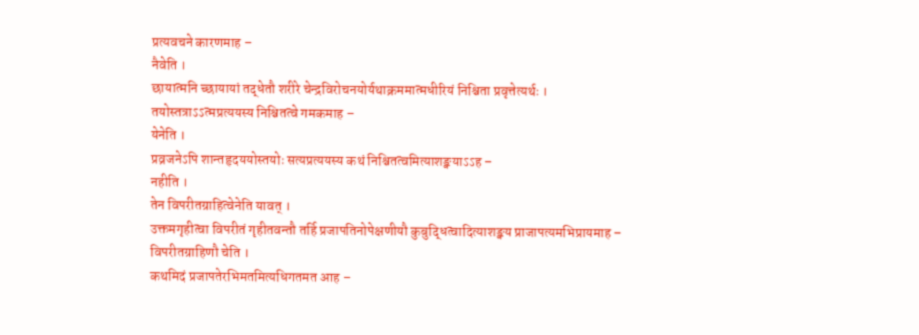प्रत्यवचने कारणमाह –
नैवेति ।
छायात्मनि च्छायायां तद्धेतौ शरीरे चेन्द्रविरोचनयोर्यथाक्रममात्मधीरियं निश्चिता प्रवृत्तेत्यर्थः ।
तयोस्तत्राऽऽत्मप्रत्ययस्य निश्चितत्वे गमकमाह –
येनेति ।
प्रव्रजनेऽपि शान्तहृदययोस्तयोः सत्यप्रत्ययस्य कथं निश्चितत्वमित्याशङ्क्याऽऽह –
नहीति ।
तेन विपरीतग्राहित्वेनेति यावत् ।
उक्तमगृहीत्वा विपरीतं गृहीतवन्तौ तर्हि प्रजापतिनोपेक्षणीयौ कुबुद्धित्वादित्याशङ्क्य प्राजापत्यमभिप्रायमाह –
विपरीतग्राहिणौ चेति ।
कथमिदं प्रजापतेरभिमतमित्यधिगतमत आह –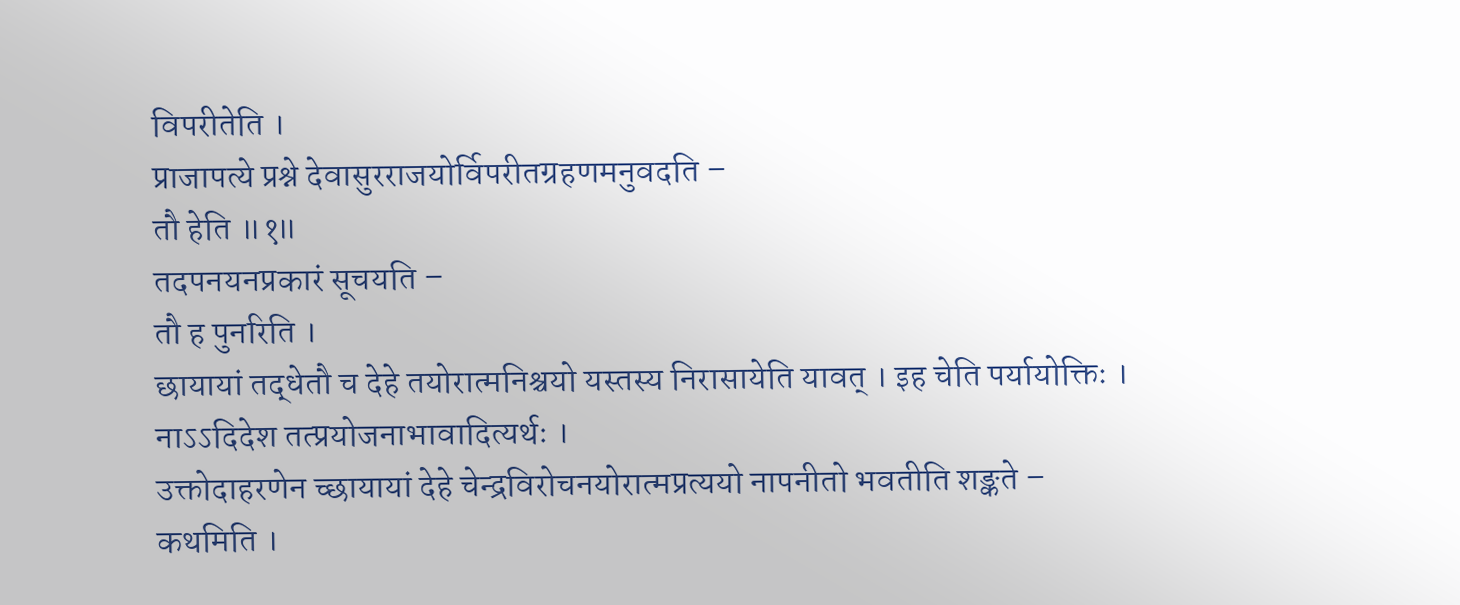विपरीतेति ।
प्राजापत्ये प्रश्ने देवासुरराजयोर्विपरीतग्रहणमनुवदति –
तौ हेति ॥१॥
तदपनयनप्रकारं सूचयति –
तौ ह पुनरिति ।
छायायां तद्धेतौ च देहे तयोरात्मनिश्चयो यस्तस्य निरासायेति यावत् । इह चेति पर्यायोक्तिः । नाऽऽदिदेश तत्प्रयोजनाभावादित्यर्थः ।
उक्तोदाहरणेन च्छायायां देहे चेन्द्रविरोचनयोरात्मप्रत्ययो नापनीतो भवतीति शङ्कते –
कथमिति ।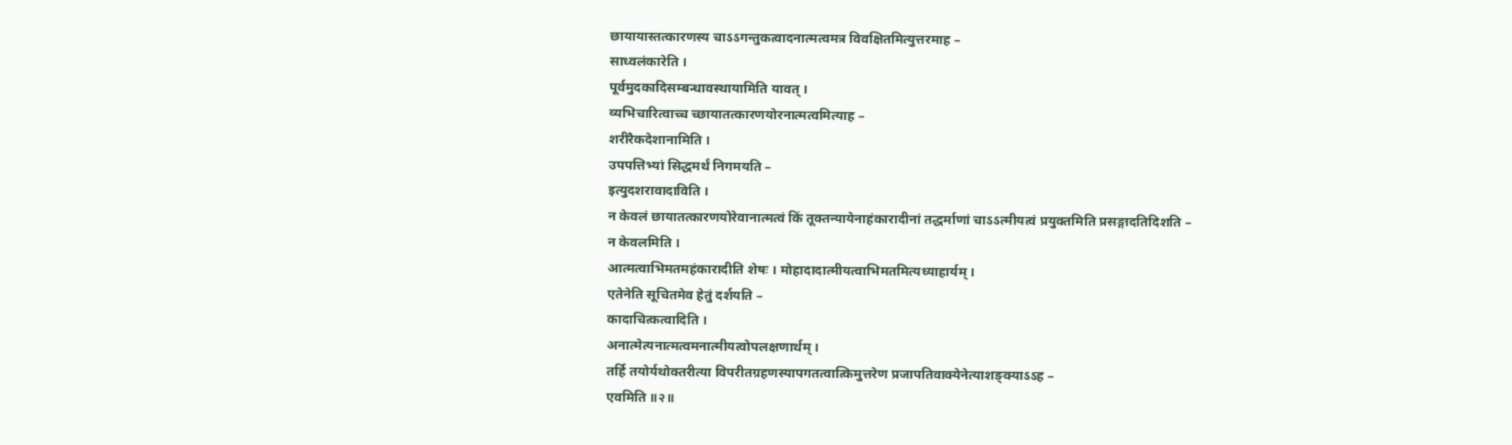छायायास्तत्कारणस्य चाऽऽगन्तुकत्वादनात्मत्वमत्र विवक्षितमित्युत्तरमाह –
साध्वलंकारेति ।
पूर्वमुदकादिसम्बन्धावस्थायामिति यावत् ।
व्यभिचारित्वाच्च च्छायातत्कारणयोरनात्मत्वमित्याह –
शरीरैकदेशानामिति ।
उपपत्तिभ्यां सिद्धमर्थं निगमयति –
इत्युदशरावादाविति ।
न केवलं छायातत्कारणयोरेवानात्मत्वं किं तूक्तन्यायेनाहंकारादीनां तद्धर्माणां चाऽऽत्मीयत्वं प्रयुक्तमिति प्रसङ्गादतिदिशति –
न केवलमिति ।
आत्मत्वाभिमतमहंकारादीति शेषः । मोहादादात्मीयत्वाभिमतमित्यध्याहार्यम् ।
एतेनेति सूचितमेव हेतुं दर्शयति –
कादाचित्कत्वादिति ।
अनात्मेत्यनात्मत्वमनात्मीयत्वोपलक्षणार्थम् ।
तर्हि तयोर्यथोक्तरीत्या विपरीतग्रहणस्यापगतत्वात्किमुत्तरेण प्रजापतिवाक्येनेत्याशङ्क्याऽऽह –
एवमिति ॥२॥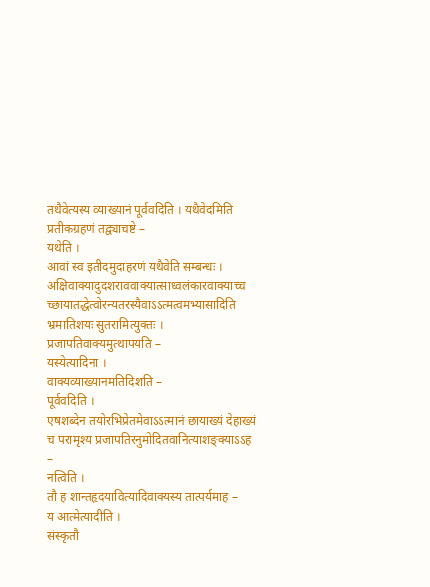तथैवेत्यस्य व्याख्यानं पूर्ववदिति । यथैवेदमिति प्रतीकग्रहणं तद्व्याचष्टे –
यथेति ।
आवां स्व इतीदमुदाहरणं यथैवेति सम्बन्धः । अक्षिवाक्यादुदशराववाक्यात्साध्वलंकारवाक्याच्च च्छायातद्धेत्वोरन्यतरस्यैवाऽऽत्मत्वमभ्यासादिति भ्रमातिशयः सुतरामित्युक्तः ।
प्रजापतिवाक्यमुत्थापयति –
यस्येत्यादिना ।
वाक्यव्याख्यानमतिदिशति –
पूर्ववदिति ।
एषशब्देन तयोरभिप्रेतमेवाऽऽत्मानं छायाख्यं देहाख्यं च परामृश्य प्रजापतिरनुमोदितवानित्याशङ्क्याऽऽह –
नत्विति ।
तौ ह शान्तहृदयावित्यादिवाक्यस्य तात्पर्यमाह –
य आत्मेत्यादीति ।
संस्कृतौ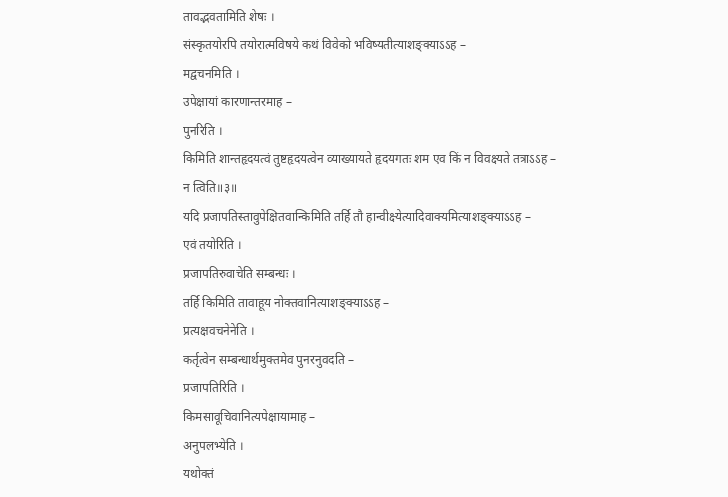तावद्भवतामिति शेषः ।
संस्कृतयोरपि तयोरात्मविषये कथं विवेको भविष्यतीत्याशङ्क्याऽऽह –
मद्वचनमिति ।
उपेक्षायां कारणान्तरमाह –
पुनरिति ।
किमिति शान्तहृदयत्वं तुष्टहृदयत्वेन व्याख्यायते हृदयगतः शम एव किं न विवक्ष्यते तत्राऽऽह –
न त्विति॥३॥
यदि प्रजापतिस्तावुपेक्षितवान्किमिति तर्हि तौ हान्वीक्ष्येत्यादिवाक्यमित्याशङ्क्याऽऽह –
एवं तयोरिति ।
प्रजापतिरुवाचेति सम्बन्धः ।
तर्हि किमिति तावाहूय नोक्तवानित्याशङ्क्याऽऽह –
प्रत्यक्षवचनेनेति ।
कर्तृत्वेन सम्बन्धार्थमुक्तमेव पुनरनुवदति –
प्रजापतिरिति ।
किमसावूचिवानित्यपेक्षायामाह –
अनुपलभ्येति ।
यथोक्तं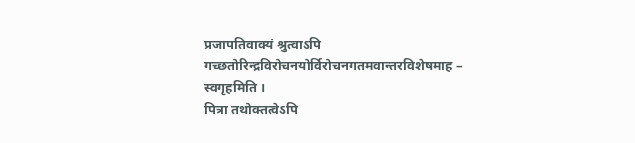प्रजापतिवाक्यं श्रुत्वाऽपि गच्छतोरिन्द्रविरोचनयोर्विरोचनगतमवान्तरविशेषमाह –
स्वगृहमिति ।
पित्रा तथोक्तत्वेऽपि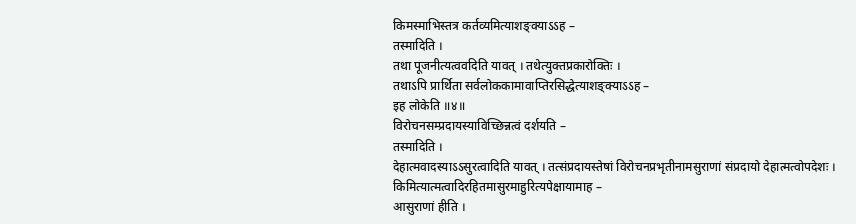किमस्माभिस्तत्र कर्तव्यमित्याशङ्क्याऽऽह –
तस्मादिति ।
तथा पूजनीत्यत्ववदिति यावत् । तथेत्युक्तप्रकारोक्तिः ।
तथाऽपि प्रार्थिता सर्वलोककामावाप्तिरसिद्धेत्याशङ्क्याऽऽह –
इह लोकेति ॥४॥
विरोचनसम्प्रदायस्याविच्छिन्नत्वं दर्शयति –
तस्मादिति ।
देहात्मवादस्याऽऽसुरत्वादिति यावत् । तत्संप्रदायस्तेषां विरोचनप्रभृतीनामसुराणां संप्रदायो देहात्मत्वोपदेशः ।
किमित्यात्मत्वादिरहितमासुरमाहुरित्यपेक्षायामाह –
आसुराणां हीति ।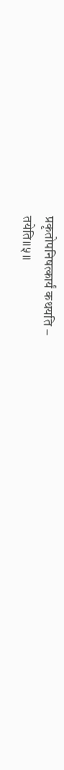प्रकृतोपनिषत्कार्यं कथयति –
तयेति॥५॥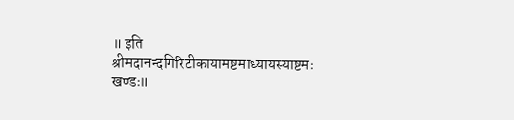॥ इति श्रीमदानन्दगिरिटीकायामष्टमाध्यायस्याष्टमः खण्डः॥